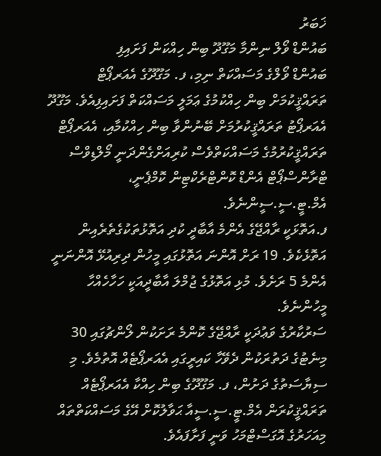ޚަބަރު
ބައުންޑް ވޯލް ނިންމާ މަގޫދޫ ބިން ހިއްކަން ފަށައިފި
ބައުންޑް ވޯލްގެ މަސައްކަތް ނިމި، ފ. މަގޫދޫގެ އެއަރޕޯޓް ތަރައްޤީކުމަށް ބިން ހިއްކުމުގެ ޢަމަލީ މަސައްކަތް ފަށައިފިއެވެ. މަގޫދޫ އެއަރޕޯޓު ތަރައްޤީކުރުމަށް ބޭނުންވާ ބިން ހިއްކުމާއި، އެއަރޕޯޓް ތަރައްޤީކުރުމުގެ މަސައްކަތްވެސް ކުރިއަށްގެންދަނީ މޯލްޑިވްސް ޓްރާންސްޕޯޓް އެންޑް ކޮންޓްރެކްޓިން ކޮމްޕެނީ، އެމް.ޓީ.ސީ.ސީންނެވެ.
ފ.އަތޮޅަކީ ރާއްޖޭގެ އެންމެ އާބާދީ ކުދި އަތޮޅުތަކުގެތެރެއިން އަތޮޅެކެވެ. 19 ރަށް އޮންނަ އަތޮޅުގައި މީހުން ދިރިއުޅޭ އޮންނަނީ އެންމެ 5 ރަށެވެ. މުޅި އަތޮޅުގެ ޖުމްލަ އާބާދީއަކީ ހަހާހެއްހާ މީހުންނެވެ.
ސަރުކާރުގެ ވަޢުދަކީ ރާއްޖޭގެ ކޮންމެ ރަށަކުން ލޯންޗުގައި 30 މިނެޓުގެ ދަތުރަކުން ދެވޭހާ ކައިރީގައި އެއަރޕޯޓެއް އޮތުމެވެ. މި ސިޔާސަތުގެ ދަށުން، ފ. މަގޫދޫގެ ބިން ހިއްކާ އެއަރޕޯޓެއް ތަރައްޤީކުރަން އެމް.ޓީ.ސީ.ސީއާ ޙަވާލުކޮށް އޭގެ މަސައްކަތްތައް މިއަހަރުގެ އޮގަސްޓްމަހު ވަނީ ފަށާފައެވެ.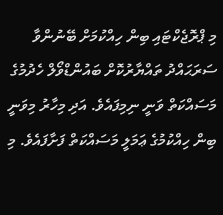މި ޕްރޮޖެކްޓައި ބިން ހިއްކުމަށް ބޭނުންވާ ސަރަޙައްދު ތައްޔާރުކޮށް ބައުންޑްވޯލް ހެދުމުގެ މަސައްކަތް ވަނީ ނިމިފައެވެ. އަދި މިހާރު މިވަނީ ބިން ހިއްކުމުގެ ޢަމަލީ މަސައްކަތް ފަށާފައެވެ. މި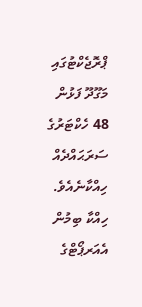ޕްރޮޖެކްޓުގައި މަގޫދޫ ފަޅުން 48 ހެކްޓަރުގެ ސަރަޙައްދެއް ހިއްކާނެއެވެ.
ހިއްކާ ބިމުން އެއަރޕޯޓްގެ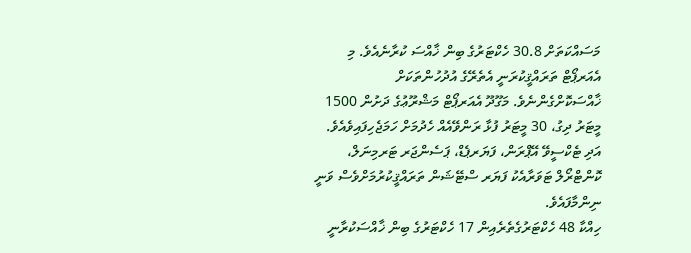މަސައްކަތަށް 30.8 ހެކްޓަރުގެ ބިން ޚާއްސަ ކުރާނެއެވެ. މި އެއަރޕޯޓް ތަރައްޤީކުރަނީ އެތެރޭގެ އުދުހުންތަކަށް ޚާއްސަކޮށްގެންނެވެ. މަގޫދޫ އެއަރޕޯޓް މަޝްރޫޢުގެ ދަށުން 1500 މީޓަރު ދިގު، 30 މީޓަރު ފުޅާ ރަންވޭއެއް ހެދުމަށް ހަމަޖެހިފައިވެއެވެ. އަދި ޓެކްސީވޭ އޭޕްރަން، ފަޔަރޕެޑް، ޕަސެންޖަރ ޓަރމިނަލް، ކޮންޓްރޯލް ޓަވަރާއެކު ފަޔަރ ސްޓޭޝަން ތަރައްޤީކުރުމަށްވެސް ވަނީ ނިންމާފައެވެ.
ހިއްކާ 48 ހެކްޓަރުގެތެރެއިން 17 ހެކްޓަރުގެ ބިން ޚާއްސަކުރާނީ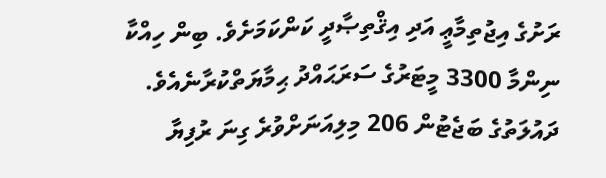ރަށުގެ އިޖުތިމާޢީ އަދި އިޤްތިޞާދީ ކަންކަމަށެވެ. ބިން ހިއްކާ ނިންމާ 3300 މީޓަރުގެ ސަރަޙައްދު ޙިމާޔަތްކުރާނެއެވެ.
ދައުލަތުގެ ބަޖެޓުން 206 މިލިއަނަށްވުރެ ގިނަ ރުފިޔާ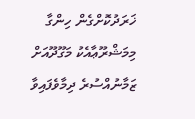ޚަރަދުކޮށްގެން ހިންގާ މިމަޝްރޫޢާއެކު މަގޫދޫއަށް ޒަމާނުއްސުރެ ދިމާވެފައިވާ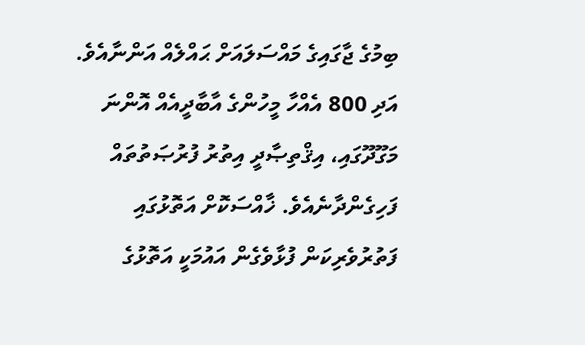ބިމުގެ ޖާގައިގެ މައްސަލައަށް ޙައްލެއް އަންނާއެވެ. އަދި 800 އެއްހާ މީހުންގެ އާބާދީއެއް އޮންނަ މަގޫދޫގައި، އިޤްތިޞާދީ އިތުރު ފުރުޞަތުތައް ފަހިގެންދާނެއެވެ. ޚާއްސަކޮށް އަތޮޅުގައި ފަތުރުވެރިކަން ފުޅާވެގެން އައުމަކީ އަތޮޅުގެ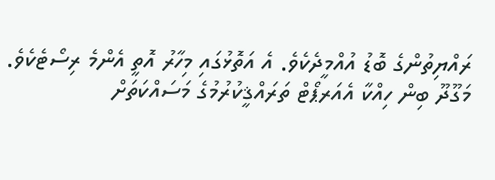ރައްޔިތުންގެ ބޮޑު އުއްމީދެކެވެ. އެ އަތޮޅުގައި މިހާރު އޮތީ އެންމެ ރިސޯޓެކެވެ.
މަގޫދޫ ބިން ހިއްކާ އެއަރޕޯޓް ތަރައްޤީކުރުމުގެ މަސައްކަތަށް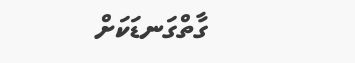ގާތްގަނޑަކަށް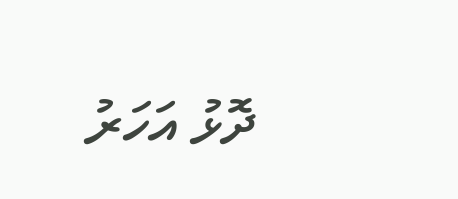ދޮޅު އަހަރު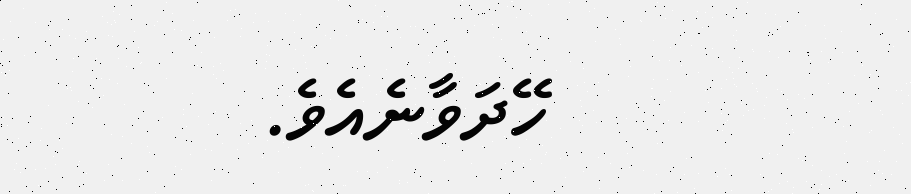ހޭދަވާނެއެވެ.